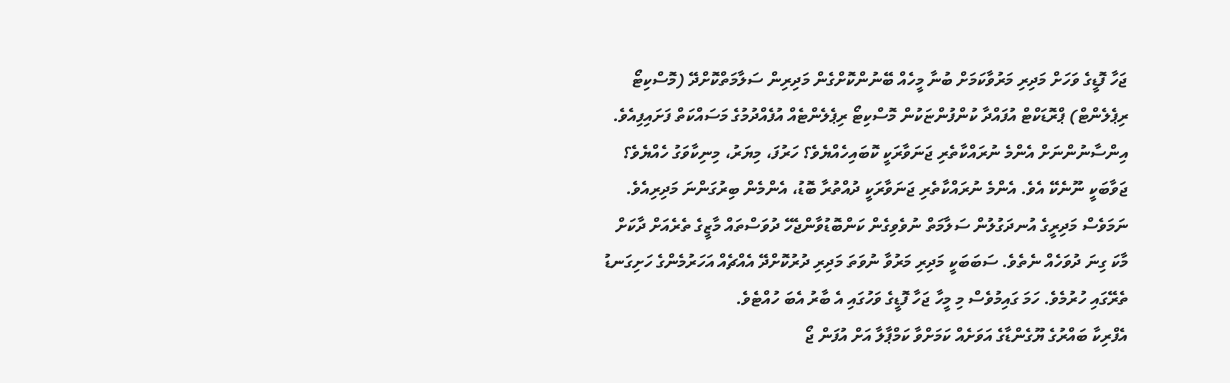ޖަހާ ފޮޑީގެ ވަހަށް މަދިރި މަރުވާކަމަށް ބުނާ މީހެއް ބޭނުންކޮށްގެން މަދިރިން ސަލާމަތްކޮށްދޭ (މޮސްކިޓޯ ރިޕެލެންޓް) ޕްރޮޑަކްޓް އުފައްދާ ކުންފުންޏަކުން މޮސްކިޓޯ ރިޕެލެންޓެއް އުފެއްދުމުގެ މަސައްކަތް ފަށައިފިއެވެ.
އިންސާނުންނަށް އެންމެ ނުރައްކާތެރި ޖަނަވާރަކީ ކޮބައިހެއްޔެވެ؟ ހަރުފަ، މިޔަރު، މިނިކާވަގު ހެއްޔެވެ؟ ޖަވާބަކީ ނޫނެކޭ އެވެ. އެންމެ ނުރައްކާތެރި ޖަނަވާރަކީ ދުއްތުރާ ބޮޑު، އެންމެން ބިރުގަންނަ މަދިރިއެވެ. ނަމަވެސް މަދިރީގެ އުނދަގުލުން ސަލާމަތް ނުވެވިގެން ކަންބޮޑުވާންޖެހޭ ދުވަސްތައް މާޒީގެ ތެރެއަށް ދާކަށް މާކަ ގިނަ ދުވަހެއް ނެތެވެ. ސަބަބަކީ މަދިރި މަރުވާ ނުވަތަ މަދިރި ދުރުކޮށްދޭ އެއްޗެއް އަހަރުމެންގެ ހަށިގަނޑު ތެރޭގައި ހުރުމެވެ. ހަމަ ގައިމުވެސް މި މީހާ ޖަހާ ފޮޑީގެ ވަހުގައި އެ ބާރު އެބަ ހުއްޓެވެ.
އެފްރިކާ ބައްރުގެ ޔޫގެންޑާގެ އަވަށެއް ކަމަށްވާ ކަމްޕާލާ އަށް އުފަން ޖޯ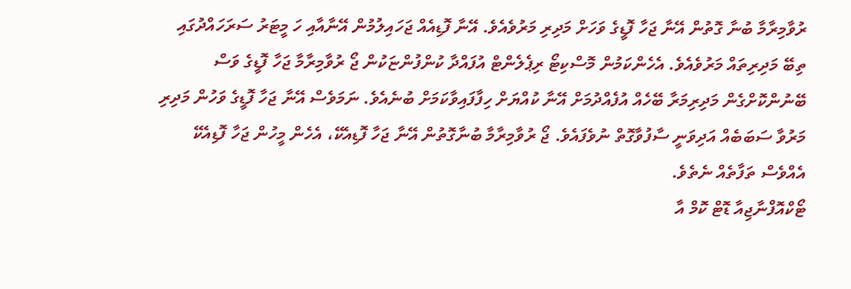ރުވާމިރާމާ ބުނާ ގޮތުން އޭނާ ޖަހާ ފޮޑީގެ ވަހަށް މަދިރި މަރުވެއެވެ. އޭނާ ފޮޑިއެއް ޖަހައިލުމުން އޭނާއާއި ހަ މީޓަރު ސަރަހައްދުގައި ތިބޭ މަދިރިތައް މަރުވެއެވެ. އެހެންކަމުން މޮސްކިޓޯ ރިޕެލެންޓް އުފައްދާ ކުންފުންޏަކުން ޖޯ ރުވާމިރާމާ ޖަހާ ފޮޑީގެ ވަސް ބޭނުންކޮށްގެން މަދިރިމަރާ ބޭހެއް އުފެއްދުމަށް އޭނާ ކުއްޔަށް ހިފާފައިވާކަމަށް ބުނެއެވެ. ނަމަވެސް އޭނާ ޖަހާ ފޮޑީގެ ވަހުން މަދިރި މަރުވާ ސަބަބެއް އަދިވަނީ ސާފުވާގޮތް ނުވެފައެވެ. ޖޯ ރުވާމިރާމާ ބުނާގޮތުން އޭނާ ޖަހާ ފޮޑިއެކޭ، އެހެން މީހުން ޖަހާ ފޮޑިއެކޭ އެއްވެސް ތަފާތެއް ނެތެވެ.
ޓޯކްއޮފްނާޖިއާ ޑޮޓް ކޮމް އާ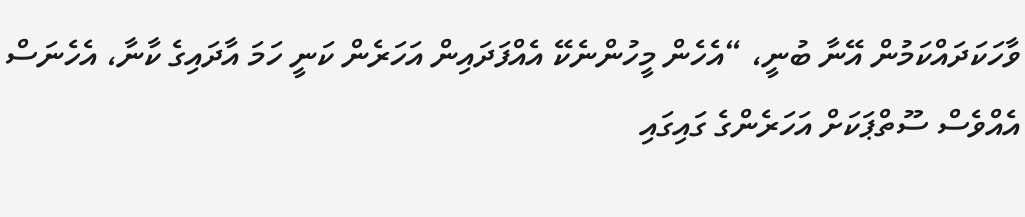ވާހަކަދައްކަމުން އޭނާ ބުނީ، “އެހެން މީހުންނެކޭ އެއްފަދައިން އަހަރެން ކަނީ ހަމަ އާދައިގެ ކާނާ، އެހެނަސް އެއްވެސް ސޫތްޕަކަށް އަހަރެންގެ ގައިގައި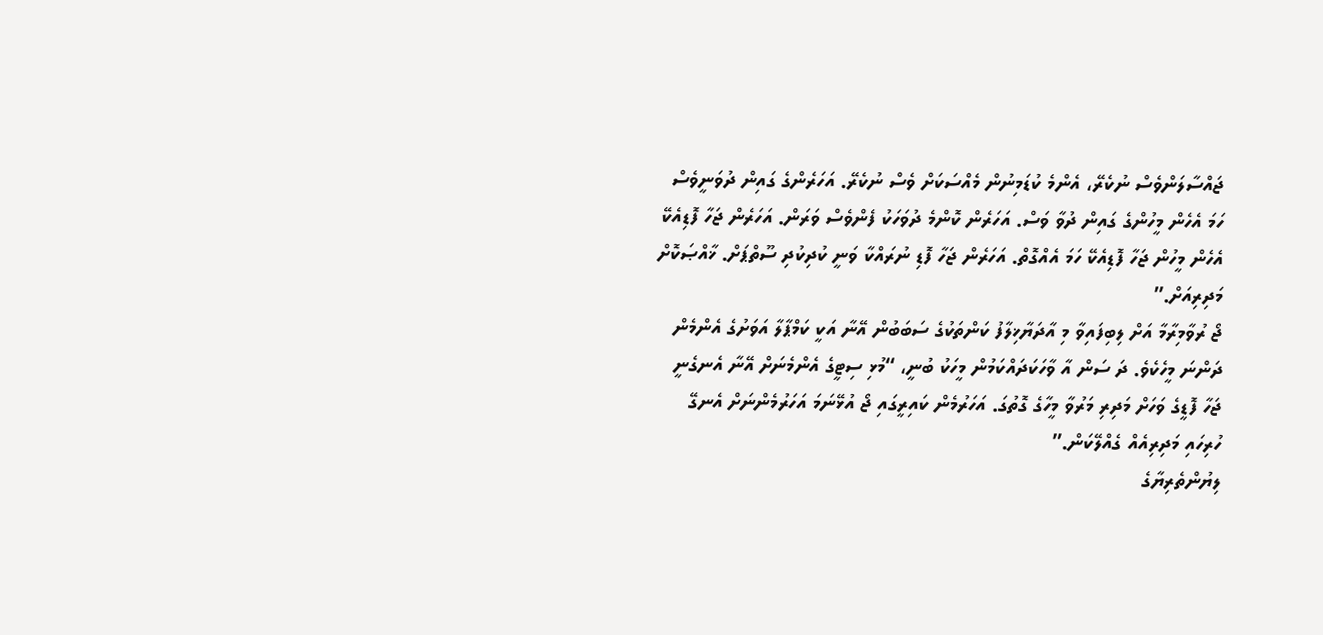ޖައްސާލަންވެސް ނުކެރޭ، އެންމެ ކުޑަމިނުން މެއްސަކަށް ވެސް ނުކެރޭ. އަހަރެންގެ ގައިން ދުވަނީވެސް ހަމަ އެހެން މީހުންގެ ގައިން ދުވާ ވަސް. އަހަރެން ކޮންމެ ދުވަހަކު ފެންވެސް ވަރަން. އަހަރެން ޖަހާ ފޮޑިއެކޭ އެހެން މީހުން ޖަހާ ފޮޑިއެކޭ ހަމަ އެއްގޮތް. އަހަރެން ޖަހާ ފޮޑި ނުރައްކާ ވަނީ ކުދިކުދި ސޫތްޕަށް. ޚާއްޞަކޮށް މަދިރިއަށް.”
ޖޯ ރުވާމިރާމާ އަށް ލިބިފައިވާ މި އާދަޔާޚިލާފު ކަންތަކުގެ ސަބަބުން އޭނާ އަކީ ކަމްޕާލާ އަވަށުގެ އެންމެން ދަންނަ މީހެކެވެ. ދަ ސަން އާ ވާހަކަދައްކަމުން މީހަކު ބުނީ، “މުޅި ސިޓީގެ އެންމެނަށް އޭނާ އެނގެނީ ޖަހާ ފޮޑީގެ ވަހަށް މަދިރި މަރުވާ މީހާގެ ގޮތުގަ. އަހަރުމެން ކައިރީގައި ޖޯ އުޅޭނަމަ އަހަރުމެންނަށް އެނގޭ ހުރިހައި މަދިރިއެއް ގެއްލޭކަން.”
ލިޔުންތެރިޔާގެ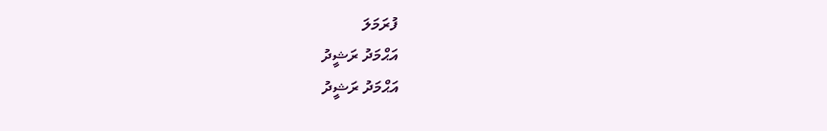ފުރަމަލަ
އަޙްމަދު ރަޝީދު
އަޙްމަދު ރަޝީދު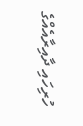ހުރިހައި ދާއިރާއެއްގެ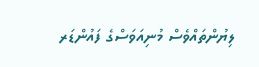ލިޔުންތައްވެސް މުނިއަވަސްގެ ފައުންޑަރ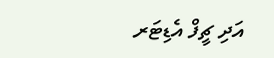އަދި ޗީފް އެޑިޓަރ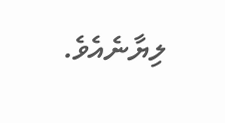ލިޔާނެއެވެ.